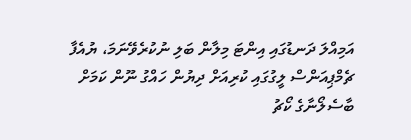އަމިއްލަ ދަނޑުގައި އިންޓަ މިލާން ބަލި ނުކުރެވޭނަމަ، ޔުއެފާ ޗެމްޕިއަންސް ލީގުގައި ކުރިއަށް ދިޔުން ހައްގު ނޫން ކަމަށް ބާސެލޯނާގެ ކޯޗު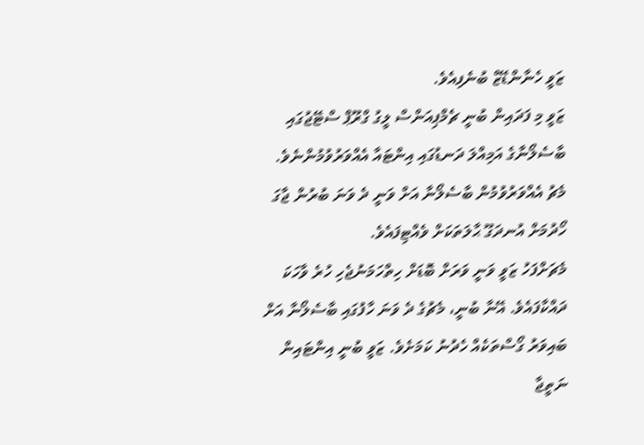ޒަވީ ހެނާންޑޭޒް ބުނެފިއެވެ.
ޒަވީ މި ފަދައިން ބުނީ ޗެމްޕިއަންސް ލީގު ގްރޫޕް ސްޓޭޖުގައި ބާސެލޯނާގެ އަމިއްލަ ދަނޑުގައި އިންޓައާ އެއްވަރުވުމުންނެވެ. މެޗު އެއްވަރުވުމުން ބާސެލޯނާ އަށް ވަނީ ދެ ވަނަ ބުރުން ޖާގަ ހޯދުމަށް އުނދަގޫ ޙާލަތަކަށް ވެއްޓިފައެވެ.
މެޗަށްފަހު ޒަވީ ވަނީ ވަރަށް ބޮޑަށް ހިތްހަމަނުޖެހި ހުރެ ވާހަކަ ދައްކާފައެވެ. އޭނާ ބުނީ، މެޗުގެ ދެ ވަނަ ހާފުގައި ބާސެލޯނާ އަށް ބައިވަރު ގޯސްތަކެއް ހެދުނު ކަމަށެވެ. ޒަވީ ބުނީ އިންޓައިން ނަތީޖާ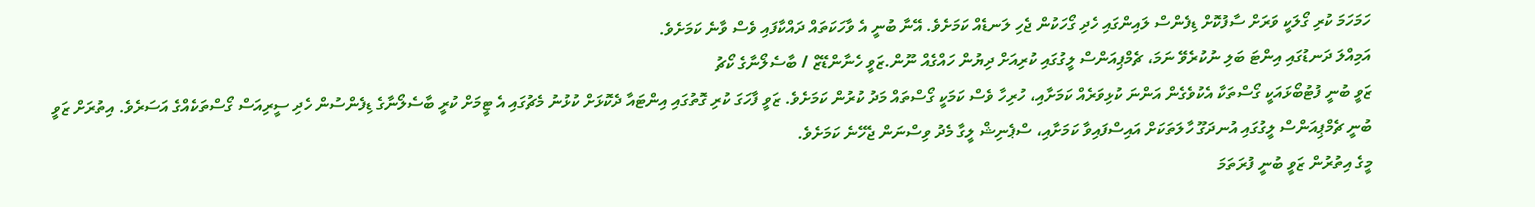ހަމަހަމަ ކުރި ގޯލަކީ ވަރަށް ސާފުކޮށް ޑިފެންސް ލައިންގައި ހެދި ގޯހަކުން ޖެހި ލަނޑެއް ކަމަށެވެ. އޭނާ ބުނީ އެ ވާހަކަތައް ދައްކާފައި ވެސް ވާނެ ކަމަށެވެ.
އަމިއްލަ ދަނޑުގައި އިންޓަ ބަލި ނުކުރެވޭ ނަމަ، ޗެމްޕިއަންސް ލީގުގައި ކުރިއަށް ދިޔުން ހައްގެއް ނޫން.ޒަވީ ހެނާންޑޭޒް / ބާސެލޯނާގެ ކޯޗު
ޒަވީ ބުނީ ފުޓުބޯޅައަކީ ގޯސްތަކާ އެކުވެގެން އަންނަ ކުޅިވަރެއް ކަމަށާއި، ހުރިހާ ވެސް ކަމަކީ ގޯސްތައް މަދު ކުރުން ކަމަށެވެ. ޒަވީ ފާހަގަ ކުރި ގޮތުގައި އިންޓައާ ދެކޮޅަށް ކުޅުނު މެޗުގައި އެ ޓީމަށް ކުރީ ބާސެލޯނާގެ ޑިފެންސުން ހެދި ސީރިއަސް ގޯސްތަކެއްގެ އަސަރެވެ. އިތުރަށް ޒަވީ ބުނީ ޗެމްޕިއަންސް ލީގުގައި އުނދަގޫ ހާލަތަކަށް އައިސްފައިވާ ކަމަށާއި، ސްޕެނިޝް ލީގާ މެދު ވިސްނަން ޖެހޭނެ ކަމަށެވެ.
މީގެ އިތުރުން ޒަވީ ބުނީ ފުރަތަމަ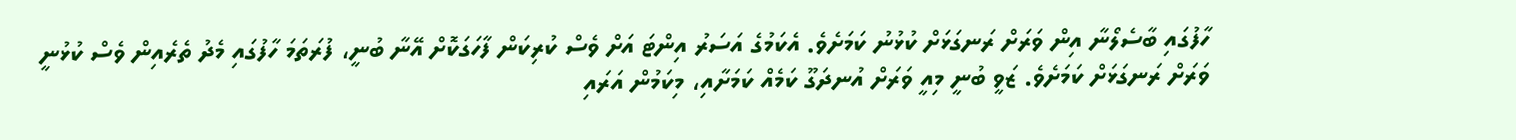ހާފުގައި ބާސެލޯނާ އިން ވަރަށް ރަނގަޅަށް ކުޅުނު ކަމަށެވެ. އެކަމުގެ އަސަރު އިންޓަ އަށް ވެސް ކުރިކަން ފާހަގަކޮށް އޭނާ ބުނީ، ފުރަތަމަ ހާފުގައި މެދު ތެރެއިން ވެސް ކުޅުނީ ވަރަށް ރަނގަޅަށް ކަމަށެވެ. ޒަވީ ބުނީ މިއީ ވަރަށް އުނދަގޫ ކަމެއް ކަމަށާއި، މިކަމުން އަރައި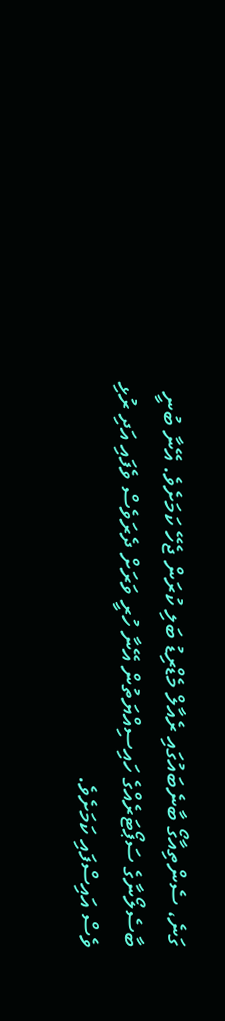ގަނެ، ސެންތިއާގޯ ބާނެބައުގައި ރެއާލް މެޑްރިޑު ބަލި ކުރަން ޖެހޭ ކަމަށެވެ. އޭނާ ބުނީ ބާސެލޯނާގެ ސަޕޯޓަރެއްގެ ހައިސިއްޔަތުން އޭނާ ހުރީ ވަރަށް ދެރަވެސް ވެފައި އަދި ރުޅި ވެސް އައިސްފައި ކަމަށެވެ.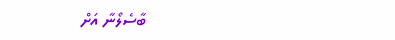ބާސެލޯނާ އަށް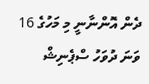ދެން އޮންނާނީ މި މަހުގެ 16 ވަނަ ދުވަހު ސްޕެނިޝް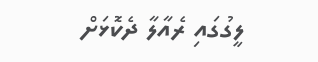ލީގުގައި ރެއާލާ ދެކޮޅަށް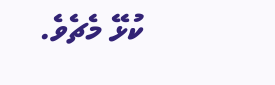ކުޅޭ މެޗެވެ.